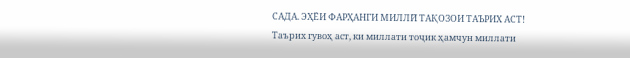САДА. ЭҲЁИ ФАРҲАНГИ МИЛЛӢ ТАҚОЗОИ ТАЪРИХ АСТ!
Таърих гувоҳ аст, ки миллати тоҷик ҳамчун миллати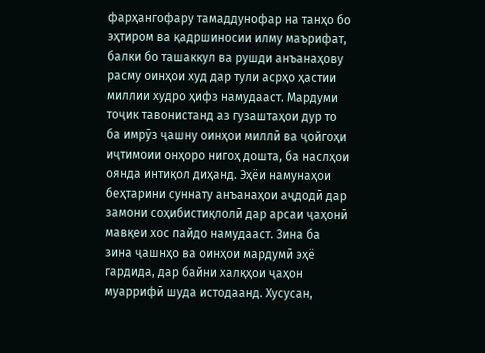фарҳангофару тамаддунофар на танҳо бо эҳтиром ва қадршиносии илму маърифат, балки бо ташаккул ва рушди анъанаҳову расму оинҳои худ дар тули асрҳо ҳастии миллии худро ҳифз намудааст. Мардуми тоҷик тавонистанд аз гузаштаҳои дур то ба имрӯз ҷашну оинҳои миллӣ ва ҷойгоҳи иҷтимоии онҳоро нигоҳ дошта, ба наслҳои оянда интиқол диҳанд. Эҳёи намунаҳои беҳтарини суннату анъанаҳои аҷдодӣ дар замони соҳибистиқлолӣ дар арсаи ҷаҳонӣ мавқеи хос пайдо намудааст. Зина ба зина ҷашнҳо ва оинҳои мардумӣ эҳё гардида, дар байни халқҳои ҷаҳон муаррифӣ шуда истодаанд. Хусусан,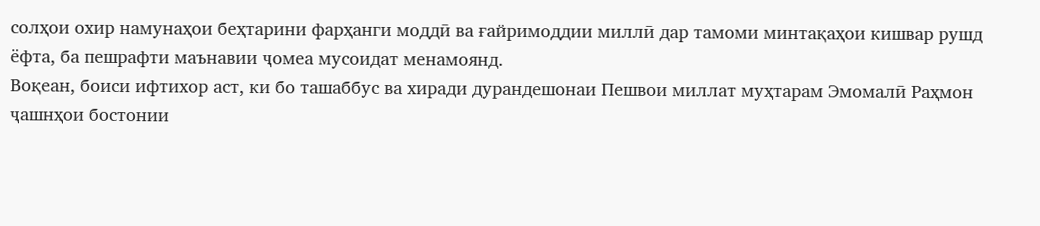солҳои охир намунаҳои беҳтарини фарҳанги моддӣ ва ғайримоддии миллӣ дар тамоми минтақаҳои кишвар рушд ёфта, ба пешрафти маънавии ҷомеа мусоидат менамоянд.
Воқеан, боиси ифтихор аст, ки бо ташаббус ва хиради дурандешонаи Пешвои миллат муҳтарам Эмомалӣ Раҳмон ҷашнҳои бостонии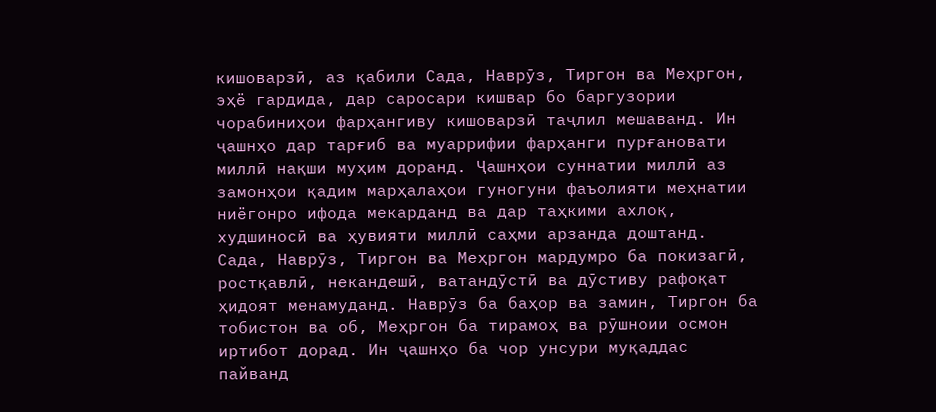кишоварзӣ, аз қабили Сада, Наврӯз, Тиргон ва Меҳргон, эҳё гардида, дар саросари кишвар бо баргузории чорабиниҳои фарҳангиву кишоварзӣ таҷлил мешаванд. Ин ҷашнҳо дар тарғиб ва муаррифии фарҳанги пурғановати миллӣ нақши муҳим доранд. Ҷашнҳои суннатии миллӣ аз замонҳои қадим марҳалаҳои гуногуни фаъолияти меҳнатии ниёгонро ифода мекарданд ва дар таҳкими ахлоқ, худшиносӣ ва ҳувияти миллӣ саҳми арзанда доштанд. Сада, Наврӯз, Тиргон ва Меҳргон мардумро ба покизагӣ, ростқавлӣ, некандешӣ, ватандӯстӣ ва дӯстиву рафоқат ҳидоят менамуданд. Наврӯз ба баҳор ва замин, Тиргон ба тобистон ва об, Меҳргон ба тирамоҳ ва рӯшноии осмон иртибот дорад. Ин ҷашнҳо ба чор унсури муқаддас пайванд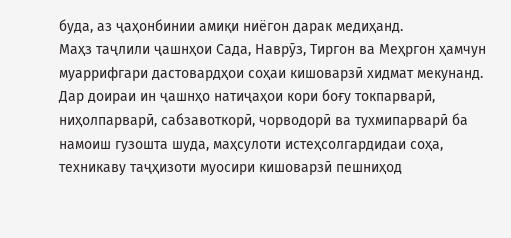буда, аз ҷаҳонбинии амиқи ниёгон дарак медиҳанд.
Маҳз таҷлили ҷашнҳои Сада, Наврӯз, Тиргон ва Меҳргон ҳамчун муаррифгари дастовардҳои соҳаи кишоварзӣ хидмат мекунанд. Дар доираи ин ҷашнҳо натиҷаҳои кори боғу токпарварӣ, ниҳолпарварӣ, сабзавоткорӣ, чорводорӣ ва тухмипарварӣ ба намоиш гузошта шуда, маҳсулоти истеҳсолгардидаи соҳа, техникаву таҷҳизоти муосири кишоварзӣ пешниҳод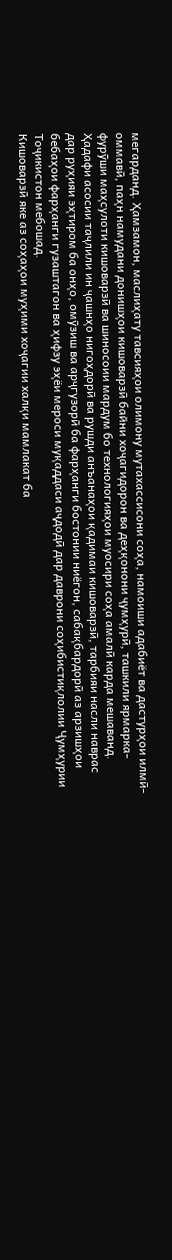мегарданд. Ҳамзамон, маслиҳату тавсияҳои олимону мутахассисони соҳа, намоиши адабиёт ва дастурҳои илмӣ-оммавӣ, паҳн намудани донишҳои кишоварзӣ байни хоҷагидорон ва деҳқонони ҷумҳурӣ, ташкили ярмарка-фурӯши маҳсулоти кишоварзӣ ва шиносоии мардум бо технологияҳои муосири соҳа амалӣ карда мешаванд. Ҳадафи асосии таҷлили ин ҷашнҳо нигоҳдорӣ ва рушди анъанаҳои қадимаи кишоварзӣ, тарбияи насли наврас дар руҳияи эҳтиром ба онҳо, омӯзиш ва арҷгузорӣ ба фарҳанги бостонии ниёгон, сабақбардорӣ аз арзишҳои бебаҳои фарҳанги гузаштагон ва ҳифзу эҳёи мероси муқаддаси аҷдодӣ дар даврони соҳибистиқлолии Ҷумҳурии Тоҷикистон мебошад.
Кишоварзӣ яке аз соҳаҳои муҳими хоҷагии халқи мамлакат ба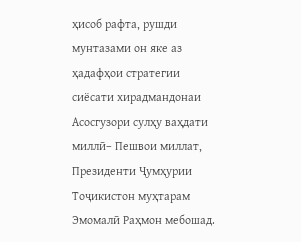ҳисоб рафта, рушди мунтазами он яке аз ҳадафҳои стратегии сиёсати хирадмандонаи Асосгузори сулҳу ваҳдати миллӣ– Пешвои миллат, Президенти Ҷумҳурии Тоҷикистон муҳтарам Эмомалӣ Раҳмон мебошад.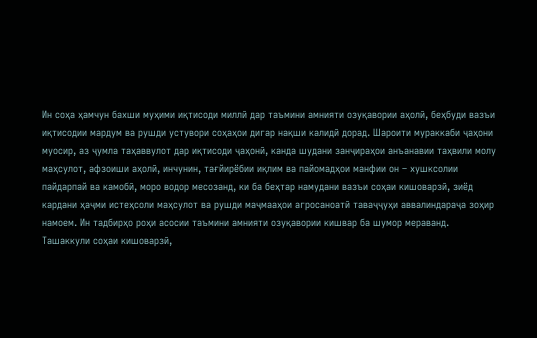Ин соҳа ҳамчун бахши муҳими иқтисоди миллӣ дар таъмини амнияти озуқавории аҳолӣ, беҳбуди вазъи иқтисодии мардум ва рушди устувори соҳаҳои дигар нақши калидӣ дорад. Шароити мураккаби ҷаҳони муосир, аз ҷумла таҳаввулот дар иқтисоди ҷаҳонӣ, канда шудани занҷираҳои анъанавии таҳвили молу маҳсулот, афзоиши аҳолӣ, инчунин, тағйирёбии иқлим ва пайомадҳои манфии он – хушксолии пайдарпай ва камобӣ, моро водор месозанд, ки ба беҳтар намудани вазъи соҳаи кишоварзӣ, зиёд кардани ҳаҷми истеҳсоли маҳсулот ва рушди маҷмааҳои агросаноатӣ таваҷҷуҳи аввалиндараҷа зоҳир намоем. Ин тадбирҳо роҳи асосии таъмини амнияти озуқавории кишвар ба шумор мераванд. Ташаккули соҳаи кишоварзӣ,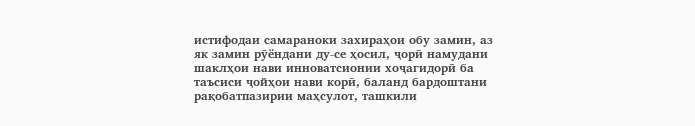истифодаи самараноки захираҳои обу замин, аз як замин рӯёндани ду-се ҳосил, ҷорӣ намудани шаклҳои нави инноватсионии хоҷагидорӣ ба таъсиси ҷойҳои нави корӣ, баланд бардоштани рақобатпазирии маҳсулот, ташкили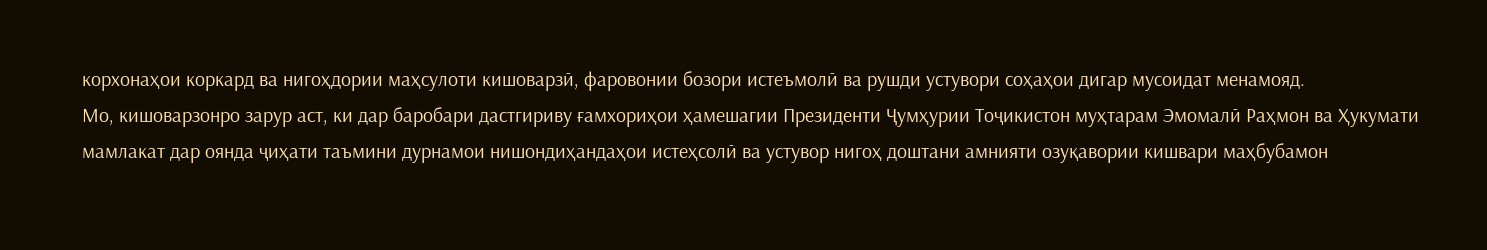корхонаҳои коркард ва нигоҳдории маҳсулоти кишоварзӣ, фаровонии бозори истеъмолӣ ва рушди устувори соҳаҳои дигар мусоидат менамояд.
Мо, кишоварзонро зарур аст, ки дар баробари дастгириву ғамхориҳои ҳамешагии Президенти Ҷумҳурии Тоҷикистон муҳтарам Эмомалӣ Раҳмон ва Ҳукумати мамлакат дар оянда ҷиҳати таъмини дурнамои нишондиҳандаҳои истеҳсолӣ ва устувор нигоҳ доштани амнияти озуқавории кишвари маҳбубамон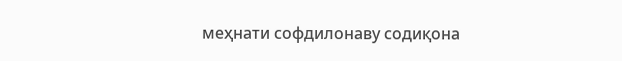меҳнати софдилонаву содиқона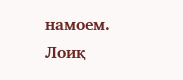намоем.
Лоиқ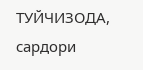ТУЙЧИЗОДА,
сардори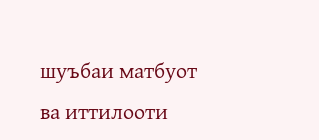шуъбаи матбуот ва иттилооти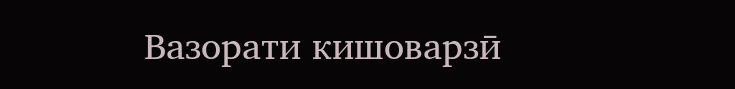Вазорати кишоварзӣ